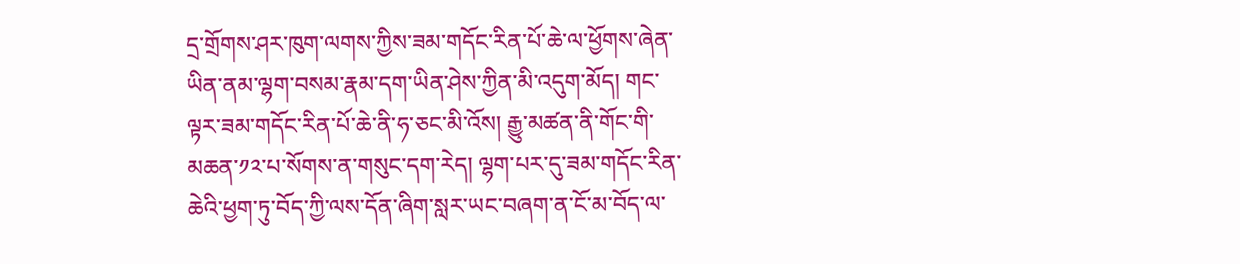དྲ་གྲོགས་ཤར་ཁུག་ལགས་ཀྱིས་ཟམ་གདོང་རིན་པོ་ཆེ་ལ་ཕྱོགས་ཞེན་ཡིན་ནམ་ལྷག་བསམ་རྣམ་དག་ཡིན་ཤེས་ཀྱིན་མི་འདུག་མོད། གང་ལྟར་ཟམ་གདོང་རིན་པོ་ཆེ་ནི་ཧ་ཅང་མི་འོས། རྒྱུ་མཚན་ནི་གོང་གི་མཆན་༡༢་པ་སོགས་ན་གསུང་དག་རེད། ལྷག་པར་དུ་ཟམ་གདོང་རིན་ཆེའི་ཕྱག་ཏུ་བོད་ཀྱི་ལས་དོན་ཞིག་སླར་ཡང་བཞག་ན་ངོ་མ་བོད་ལ་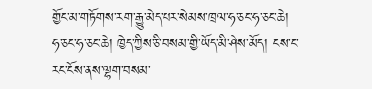གྱོང་མ་གཏོགས་རག་རྒྱུ་མེད་པར་སེམས་ཁྲལ་ཧ་ཅང་ཧ་ཅང་ཆེ། ཧ་ཅང་ཧ་ཅང་ཆེ། ཁྱེད་ཀྱིས་ཅི་བསམ་གྱི་ཡོད་མི་ཤེས་མོད། ངས་ང་རང་ངོས་ནས་ལྷག་བསམ་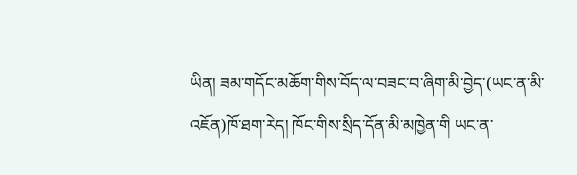ཡིན། ཟམ་གདོང་མཆོག་གིས་བོད་ལ་བཟང་བ་ཞིག་མི་བྱེད་(ཡང་ན་མི་འཇོན)ཁོ་ཐག་རེད། ཁོང་གིས་སྲིད་དོན་མི་མཁྱེན་གི ཡང་ན་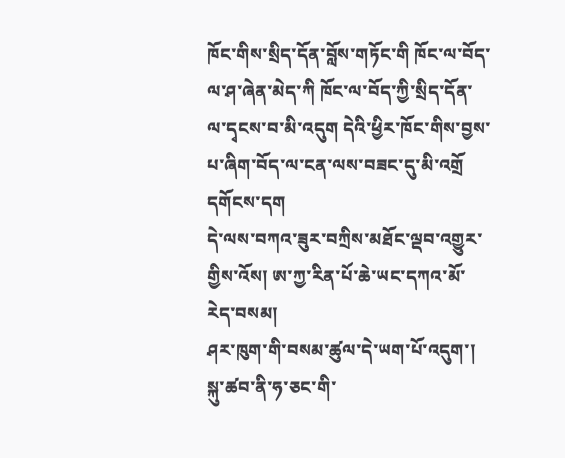ཁོང་གིས་སྲིད་དོན་བློས་གཏོང་གི ཁོང་ལ་བོད་ལ་ཤ་ཞེན་མེད་ཀི ཁོང་ལ་བོད་ཀྱི་སྲིད་དོན་ལ་དྭངས་བ་མི་འདུག དེའི་ཕྱིར་ཁོང་གིས་བྱས་པ་ཞིག་བོད་ལ་ངན་ལས་བཟང་དུ་མི་འགྲོ དགོངས་དག
དེ་ལས་བཀའ་ཟུར་བཀྲིས་མཐོང་ལྡབ་འགྱུར་གྱིས་འོས། ཨ་ཀྱ་རིན་པོ་ཆེ་ཡང་དཀའ་མོ་རེད་བསམ།
ཤར་ཁུག་གི་བསམ་ཚུལ་དེ་ཡག་པོ་འདུག་། སྐུ་ཚབ་ནི་ཧ་ཅང་གི་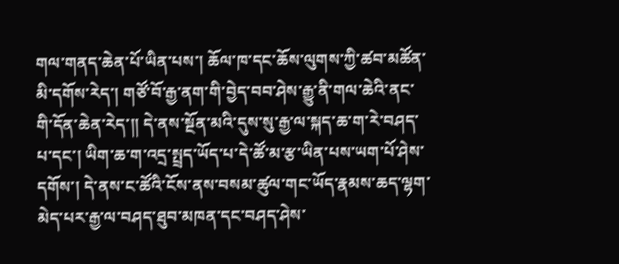གལ་གནད་ཆེན་པོ་ཡིན་པས་། ཆོལ་ཁ་དང་ཆོས་ལུགས་ཀྱི་ཚབ་མཚོན་མི་དགོས་རེད་། གཙོ་བོ་རྒྱ་ནག་གི་བྱེད་བབ་ཤེས་རྒྱུ་ནི་གལ་ཆེའི་ནང་གི་དོན་ཆེན་རེད་།། དེ་ནས་སྔོན་མའི་དུས་སུ་རྒྱ་ལ་སྐད་ཆ་ག་རེ་བཤད་པ་དང་། ཡིག་ཆ་ག་འདྲ་སྤྲད་ཡོད་པ་དེ་ཚོ་མ་རྩ་ཡིན་པས་ཡག་པོ་ཤེས་དགོས་། དེ་ནས་ང་ཚོའི་ངོས་ནས་བསམ་ཚུལ་གང་ཡོད་རྣམས་ཆད་ལྷག་མེད་པར་རྒྱ་ལ་བཤད་ཐུབ་མཁན་དང་བཤད་ཤེས་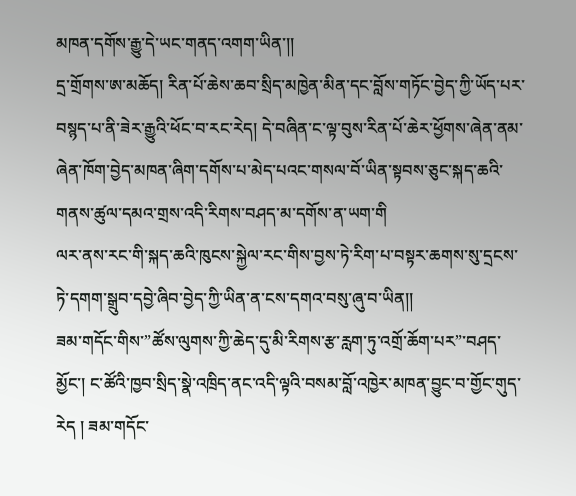མཁན་དགོས་རྒྱུ་དེ་ཡང་གནད་འགག་ཡིན་།།
དྲ་གྲོགས་ཨ་མཆོད། རིན་པོ་ཆེས་ཆབ་སྲིད་མཁྱེན་མིན་དང་བློས་གཏོང་བྱེད་ཀྱི་ཡོད་པར་བསྙད་པ་ནི་ཟེར་རྒྱུའི་ཕོང་བ་རང་རེད། དེ་བཞིན་ང་ལྟ་བུས་རིན་པོ་ཆེར་ཕྱོགས་ཞེན་ནམ་ཞེན་ཁོག་བྱེད་མཁན་ཞིག་དགོས་པ་མེད་པའང་གསལ་བོ་ཡིན་སྟབས་ཅུང་སྐད་ཆའི་གནས་ཚུལ་དམའ་གྲས་འདི་རིགས་བཤད་མ་དགོས་ན་ཡག་གི
ལར་ནས་རང་གི་སྐད་ཆའི་ཁུངས་སྐྱེལ་རང་གིས་བྱས་ཏེ་རིག་པ་བསྟར་ཆགས་སུ་དྲངས་ཏེ་དགག་སྒྲུབ་དབྱེ་ཞིབ་བྱེད་ཀྱི་ཡིན་ན་ངས་དགའ་བསུ་ཞུ་བ་ཡིན།།
ཟམ་གདོང་གིས་”ཚོས་ལུགས་ཀྱི་ཆེད་དུ་མི་རིགས་རྩ་རླག་ཏུ་འགྲོ་ཆོག་པར”་བཤད་མྱོང་། ང་ཚོའི་ཁྱབ་སྲིད་སྣེ་འཁྲིད་ནང་འདི་ལྟའི་བསམ་བློ་འཁྱེར་མཁན་བྱུང་བ་གྱོང་གུད་རེད ། ཟམ་གདོང་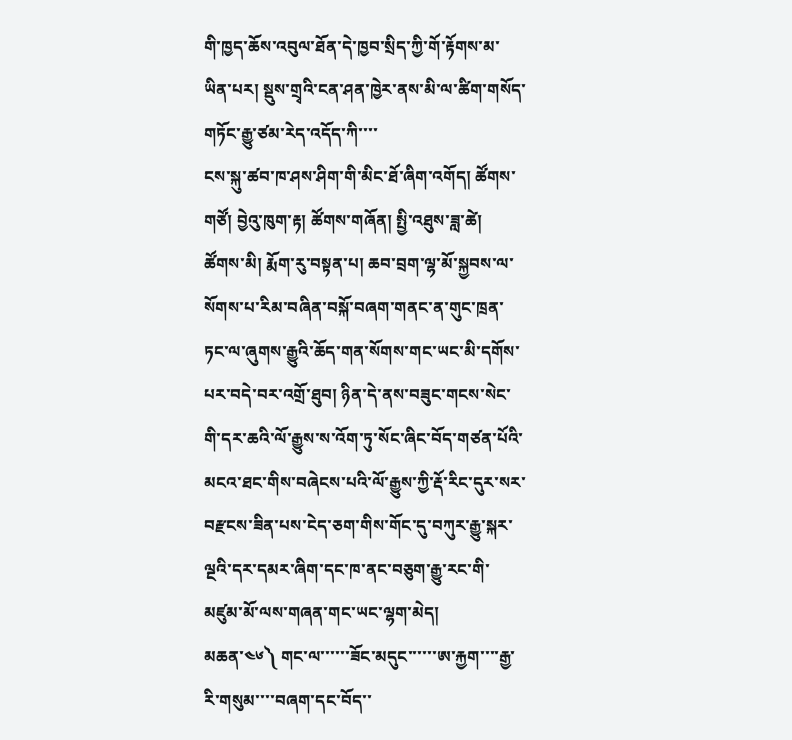གི་ཁྱད་ཆོས་འབུལ་ཐོན་དེ་ཁྱབ་སྲིད་ཀྱི་གོ་རྟོགས་མ་ཡིན་པར། སྡུས་གྲྭའི་ངན་ཤན་ཁྱེར་ནས་མི་ལ་ཚིག་གསོད་གཏོང་རྒྱུ་ཙམ་རེད་འདོད་ཀི་་་་
ངས་སྐུ་ཚབ་ཁ་ཤས་ཤིག་གི་མིང་ཐོ་ཞིག་འགོད། ཚོགས་གཙོ། བྱེའུ་ཁུག་རྟ། ཚོགས་གཞོན། སྤྱི་འཐུས་ཟླ་ཚེ། ཚོགས་མི། རྨོག་རུ་བསྟན་པ། ཆབ་བྲག་ལྷ་མོ་སྐྱབས་ལ་སོགས་པ་རིམ་བཞིན་བསྐོ་བཞག་གནང་ན་གུང་ཁྲན་ཏང་ལ་ཞུགས་རྒྱུའི་ཆོད་གན་སོགས་གང་ཡང་མི་དགོས་པར་བདེ་བར་འགྲོ་ཐུབ། ཉིན་དེ་ནས་བཟུང་གངས་སེང་གི་དར་ཆའི་ལོ་རྒྱུས་ས་འོག་ཏུ་སོང་ཞིང་བོད་གཙན་པོའི་མངའ་ཐང་གིས་བཞེངས་པའི་ལོ་རྒྱུས་ཀྱི་རྡོ་རིང་དུར་སར་བརྫངས་ཟིན་པས་ངེད་ཅག་གིས་གོང་དུ་བཀུར་རྒྱུ་སྐར་ལྔའི་དར་དམར་ཞིག་དང་ཁ་ནང་བཅུག་རྒྱུ་རང་གི་མཛུམ་མོ་ལས་གཞན་གང་ཡང་ལྷག་མེད།
མཆན་༤༦༽ གང་ལ་་་་་་ཟོང་མདུང་་་་་་ཨ་རྐྱག་་་་རྒྱ་རི་གསུམ་་་་བཞག་དང་བོད་་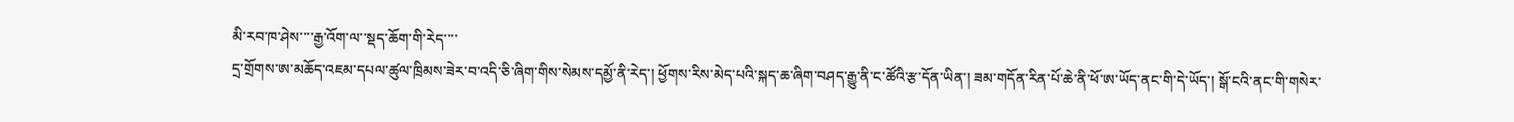མི་རབ་ཁ་ཤེས་་་་རྒྱ་འོག་ལ་་སྡད་ཆོག་གི་རེད་་་་
དྲ་གྲོགས་ཨ་མཆོད་འཇམ་དཔལ་ཚུལ་ཁྲིམས་ཟེར་བ་འདི་ཅི་ཞིག་གིས་སེམས་དམྱོ་ནི་རེད་། ཕྱོགས་རིས་མེད་པའི་སྐད་ཆ་ཞིག་བཤད་རྒྱུ་ནི་ང་ཚོའི་རྩ་དོན་ཡིན་། ཟམ་གདོན་རིན་པོ་ཆེ་ནི་ཕོ་ཨ་ཡོད་ནང་གི་དེ་ཡོད་། སྒོ་ངའི་ནང་གི་གསེར་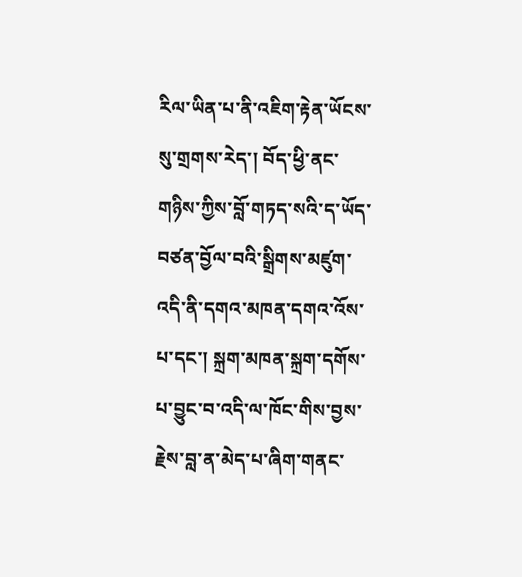རིལ་ཡིན་པ་ནི་འཇིག་རྟེན་ཡོངས་སུ་གྲགས་རེད་། བོད་ཕྱི་ནང་གཉིས་ཀྱིས་བློ་གཏད་སའི་ད་ཡོད་བཙན་བྱོལ་བའི་སྒྲིགས་མཛུག་འདི་ནི་དགའ་མཁན་དགའ་འོས་པ་དང་། སྐྲག་མཁན་སྐྲག་དགོས་པ་བྱུང་བ་འདི་ལ་ཁོང་གིས་བྱས་རྗེས་བླ་ན་མེད་པ་ཞིག་གནང་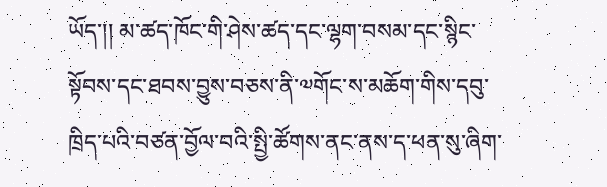ཡོད་།། མ་ཚད་ཁོང་གི་ཤེས་ཚད་དང་ལྷག་བསམ་དང་སྙིང་སྟོབས་དང་ཐབས་བྱུས་བཅས་ནི་༧གོང་ས་མཆོག་གིས་དབུ་ཁྲིད་པའི་བཙན་བྱོལ་བའི་སྤྱི་ཚོགས་ནང་ནས་ད་ཕན་སུ་ཞིག་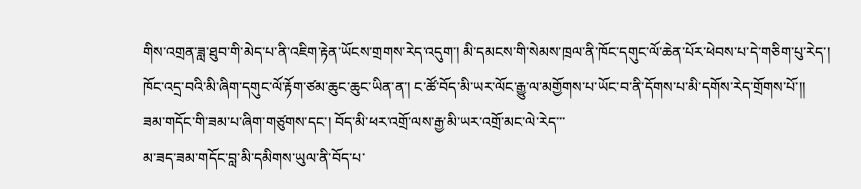གིས་འགྲན་ཟླ་ཐུབ་གི་མེད་པ་ནི་འཇིག་རྟེན་ཡོངས་གྲགས་རེད་འདུག་། མི་དམངས་གི་སེམས་ཁྲལ་ནི་ཁོང་དགུང་ལོ་ཆེན་པོར་ཕེབས་པ་དེ་གཅིག་པུ་རེད་། ཁོང་འདྲ་བའི་མི་ཞིག་དགུང་ལོ་རྟོག་ཙམ་ཆུང་ཆུང་ཡིན་ན་། ང་ཚོ་བོད་མི་ཡར་ལོང་རྒྱུ་ལ་མགྱོགས་པ་ཡོང་བ་ནི་དོགས་པ་མི་དགོས་རེད་གྲོགས་པོ་།།
ཟམ་གདོང་གི་ཟམ་པ་ཞིག་གཙུགས་དང་། བོད་མི་ཕར་འགྲོ་ལས་རྒྱ་མི་ཡར་འགྲོ་མང་ལེ་རེད་་་
མ་ཟད་ཟམ་གདོང་བླ་མི་དམིགས་ཡུལ་ནི་བོད་པ་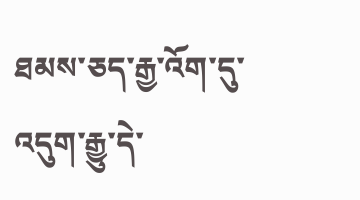ཐམས་ཅད་རྒྱ་འོག་དུ་འདུག་རྒྱུ་དེ་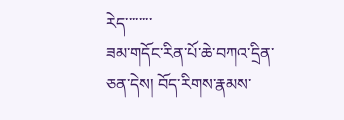རེད་་་་་་་་
ཟམ་གདོང་རིན་པོ་ཆེ་བཀའ་དྲིན་ཅན་དེས། བོད་རིགས་རྣམས་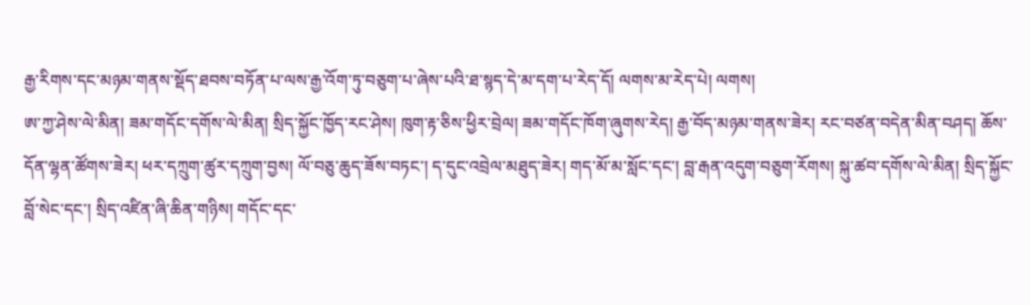རྒྱ་རིགས་དང་མཉམ་གནས་སྡོད་ཐབས་བཏོན་པ་ལས་རྒྱ་འོག་ཏུ་བཅུག་པ་ཞེས་པའི་ཐ་སྙད་དེ་མ་དག་པ་རེད་དོ། ལགས་མ་རེད་པེ། ལགས།
ཨ་ཀྱ་ཤེས་ལེ་མིན། ཟམ་གདོང་དགོས་ལེ་མིན། སྲིད་སྐྱོང་ཁྱོད་རང་ཤེས། ཁུག་རྟ་ཅིས་ཕྱིར་བྲེལ། ཟམ་གདོང་ཁོག་ཞུགས་རེད། རྒྱ་བོད་མཉམ་གནས་ཟེར། རང་བཙན་བདེན་མིན་བཤད། ཆོས་དོན་ལྷན་ཚོགས་ཟེར། ཕར་དཀྲུག་ཚུར་དཀྲུག་བྱས། ལོ་བཅུ་ཆུད་ཟོས་བཏང་། ད་དུང་འབྲེལ་མཐུད་ཟེར། གད་མོ་མ་སློང་དང་། བླ་རྒན་འདུག་བཅུག་རོགས། སྐུ་ཚབ་དགོས་ལེ་མིན། སྲིད་སྐྱོང་བློ་སེང་དང་། སྲིད་འཛིན་ཞི་ཆིན་གཉིས། གདོང་དང་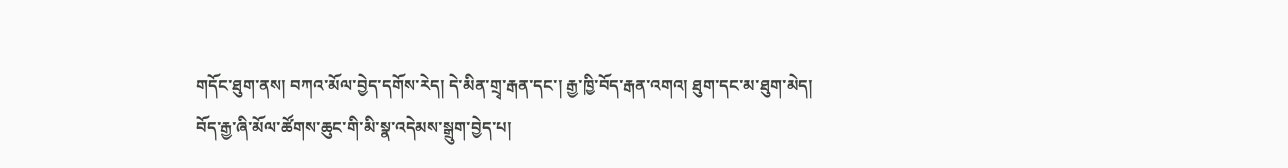གདོང་ཐུག་ནས། བཀའ་མོལ་བྱེད་དགོས་རེད། དེ་མིན་གྲྭ་རྒན་དང་། རྒྱ་ཁྱི་བོད་རྒན་འགའ། ཐུག་དང་མ་ཐུག་མེད།
བོད་རྒྱ་ཞི་མོལ་ཚོགས་ཆུང་གི་མི་སྣ་འདེམས་སྒྲུག་བྱེད་པ།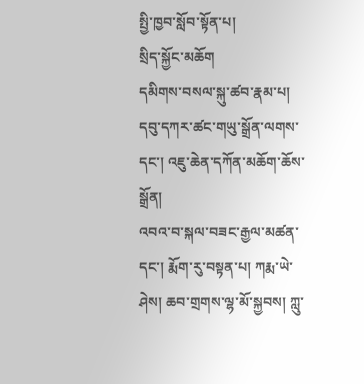སྤྱི་ཁྱབ་སློབ་སྟོན་པ།
སྲིད་སྐྱོང་མཆོག
དམིགས་བསལ་སྐུ་ཚབ་རྣམ་པ།
དབུ་དཀར་ཚང་གཡུ་སྒྲོན་ལགས་དང་། འཇུ་ཆེན་དཀོན་མཆོག་ཆོས་སྒྲོན།
འབའ་བ་སྐལ་བཟང་རྒྱལ་མཚན་དང་། རྨོག་རུ་བསྟན་པ། ཀརྨ་ཡེ་ཤེས། ཆབ་གྲགས་ལྷ་མོ་སྐྱབས། ཀླུ་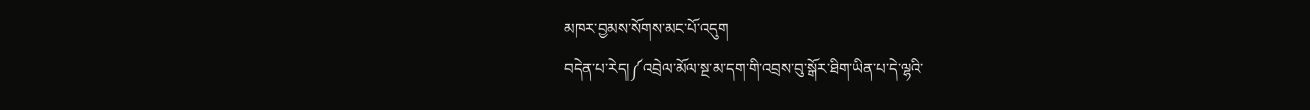མཁར་བྱམས་སོགས་མང་པོ་འདུག
བདེན་པ་རེད།༼འབྲེལ་མོལ་སྔ་མ་དག་གི་འབྲས་བུ་སྒོར་ཐིག་ཡིན་པ་དེ་ལྷའི་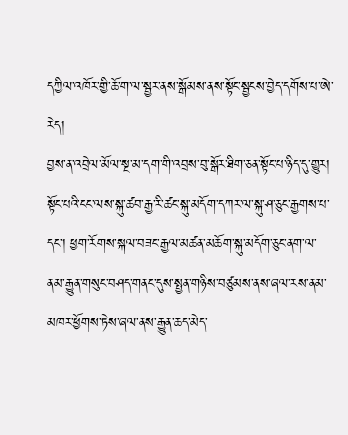དཀྱིལ་འཁོར་གྱི་ཆོ་ག་ལ་སྦྱར་ནས་སྒོམས་ནས་སྟོང་སྦྱངས་བྱེད་དགོས་པ་ཨེ་རེད།
བྱས་ན་འབྲེལ་མོལ་སྔ་མ་དག་གི་འབྲས་བུ་སྒོར་ཐིག་ཅན་སྟོང་པ་ཉིད་དུ་གྱུར། སྟོང་པའི་ངང་ལས་སྐུ་ཚབ་རྒྱ་རི་ཚང་སྐུ་མདོག་དཀར་ལ་སྐུ་ཤ་ཅུང་རྒྱགས་པ་དང་། ཕྱག་རོགས་སྐལ་བཟང་རྒྱལ་མཚན་མཆོག་སྐུ་མདོག་ཅུང་ནག་ལ་ནམ་རྒྱུན་གསུང་བཤད་གནང་དུས་སྤྱན་གཉིས་བཙུམས་ནས་ཞལ་རས་ནམ་མཁར་ཕྱོགས་ཏེས་ཞལ་ནས་རྒྱུན་ཆད་མེད་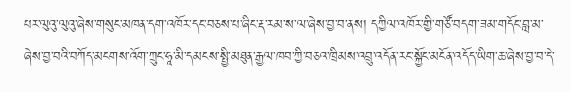པར་ལུའུ་ལུའུ་ཞེས་གསུང་མཁན་དག་འཁོར་དང་བཅས་པ་ཞིང་རྡ་རམ་ས་ལ་ཞེས་བྱ་བ་ནས། དཀྱིལ་འཁོར་གྱི་གཙོ་བདག་ཟམ་གདོང་བླ་མ་ཞེས་བྱ་བའི་བཀོད་མངགས་འོག་ཀྲུང་ཧཱ་མི་དམངས་སྤྱི་མཐུན་རྒྱལ་ཁབ་ཀྱི་བཅའ་ཁྲིམས་འབྲུ་འདོན་རང་སྐྱོང་མངོན་འདོད་ཡིག་ཆ་ཞེས་བྱ་བ་དེ་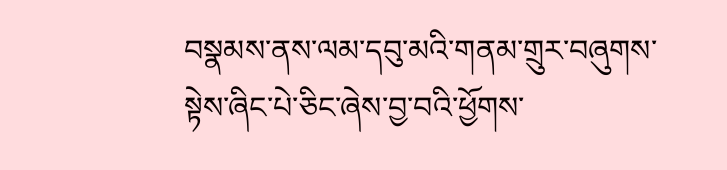བསྣམས་ནས་ལམ་དབུ་མའི་གནམ་གྲུར་བཞུགས་སྟེས་ཞིང་པེ་ཅིང་ཞེས་བྱ་བའི་ཕྱོགས་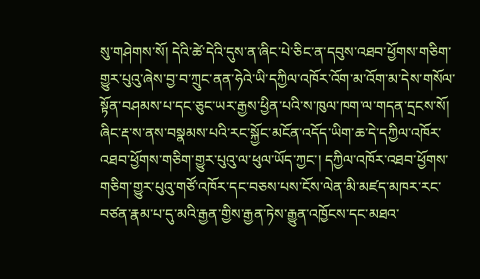སུ་གཤེགས་སོ། དེའི་ཚེ་དེའི་དུས་ན་ཞིང་པེ་ཅིང་ན་དབུས་འཐབ་ཕྱོགས་གཅིག་གྱུར་པུའུ་ཞེས་བྱ་བ་ཀྲུང་ནན་ཧེའེ་ཡི་དཀྱིལ་འཁོར་འོག་མ་འོག་མ་དེས་གསོལ་སྟོན་བཤམས་པ་དང་ཅུང་ཡར་རྒྱས་ཕྱིན་པའི་ས་ཁུལ་ཁག་ལ་གདན་དྲངས་སོ།
ཞིང་རྡ་ས་ནས་བསྣམས་པའི་རང་སྐྱོང་མངོན་འདོད་ཡིག་ཆ་དེ་དཀྱིལ་འཁོར་འཐབ་ཕྱོགས་གཅིག་གྱུར་པུའུ་ལ་ཕུལ་ཡོད་ཀྱང་། དཀྱིལ་འཁོར་འཐབ་ཕྱོགས་གཅིག་གྱུར་པུའུ་གཙོ་འཁོར་དང་བཅས་པས་ངོས་ལེན་མི་མཛད་མཁར་རང་བཙན་རྣམ་པ་དུ་མའི་རྒྱན་གྱིས་རྒྱན་ཏེས་རྒྱུན་འཁྱོངས་དང་མཐའ་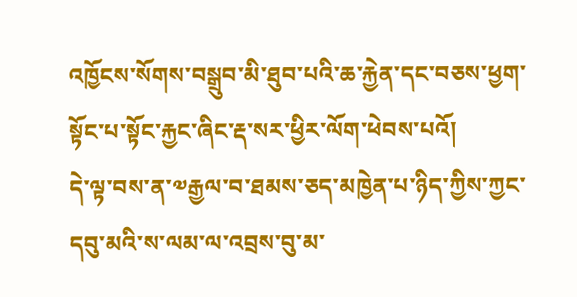འཁྱོངས་སོགས་བསྒྲུབ་མི་ཐུབ་པའི་ཆ་རྐྱེན་དང་བཅས་ཕྱག་སྟོང་པ་སྟོང་རྐྱང་ཞིང་རྡ་སར་ཕྱིར་ལོག་ཕེབས་པའོ།
དེ་ལྟ་བས་ན་༧རྒྱལ་བ་ཐམས་ཅད་མཁྱེན་པ་ཉིད་ཀྱིས་ཀྱང་དབུ་མའི་ས་ལམ་ལ་འབྲས་བུ་མ་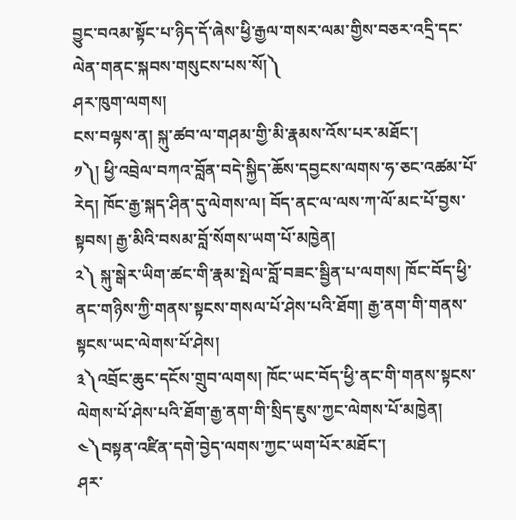བྱུང་བའམ་སྟོང་པ་ཉིད་དོ་ཞེས་ཕྱི་རྒྱལ་གསར་ལམ་གྱིས་བཅར་འདྲི་དང་ལེན་གནང་སྐབས་གསུངས་པས་སོ།༽
ཤར་ཁུག་ལགས།
ངས་བལྟས་ན། སྐུ་ཚབ་ལ་གཤམ་གྱི་མི་རྣམས་འོས་པར་མཐོང་།
༡༽། ཕྱི་འབྲེལ་བཀའ་བློན་བདེ་སྐྱིད་ཆོས་དབྱངས་ལགས་ཧ་ཅང་འཚམ་པོ་རེད། ཁོང་རྒྱ་སྐད་ཤིན་དུ་ལེགས་ལ། བོད་ནང་ལ་ལས་ཀ་ལོ་མང་པོ་བྱས་སྟབས། རྒྱ་མིའི་བསམ་བློ་སོགས་ཡག་པོ་མཁྱེན།
༢༽ སྐུ་སྒེར་ཡིག་ཚང་གི་རྣམ་སྤེལ་བློ་བཟང་སྦྱིན་པ་ལགས། ཁོང་བོད་ཕྱི་ནང་གཉིས་ཀྱི་གནས་སྟངས་གསལ་པོ་ཤེས་པའི་ཐོག། རྒྱ་ནག་གི་གནས་སྟངས་ཡང་ལེགས་པོ་ཤེས།
༣༽འབྲོང་ཆུང་དངོས་གྲུབ་ལགས། ཁོང་ཡང་བོད་ཕྱི་ནང་གི་གནས་སྟངས་ལེགས་པོ་ཤེས་པའི་ཐོག་རྒྱ་ནག་གི་སྲིད་ཇུས་ཀྱང་ལེགས་པོ་མཁྱེན།
༤༽བསྟན་འཛིན་དགེ་བྱེད་ལགས་ཀྱང་ཡག་པོར་མཐོང་།
ཤར་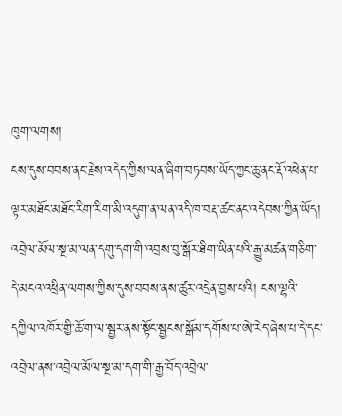ཁུག་ལགས།
ངས་དུས་བབས་ནང་རྗེས་འདེད་ཀྱིས་ལན་ཞིག་བཏབས་ཡོད་ཀྱང་ཆུ་ནང་རྡོ་འཕེན་པ་ལྟར་མཐོང་མཐོང་རིག་རིག་མི་འདུག་ན་ལན་འདི་ཁ་བརྡ་ཚང་ནང་འདེབས་ཀྱིན་ཡོད།
འབྲེལ་མོལ་སྔ་མ་ལན་དགུ་དག་གི་འབྲས་བུ་སྒོར་ཐིག་ཡིན་པའི་རྒྱུ་མཚན་གཅིག་དེ་མངའ་འཕྲིན་ལགས་ཀྱིས་དུས་བབས་ནས་ཚུར་འདྲེན་བྱས་པའི། ངས་ལྷའི་དཀྱིལ་འཁོར་གྱི་ཆོ་ག་ལ་སྦྱར་ནས་སྟོང་སྦྱངས་སྒོམ་དགོས་པ་ཨེ་རེད་ཞེས་པ་དེ་དང་འབྲེལ་ནས་འབྲེལ་མོལ་སྔ་མ་དག་གི་རྒྱ་བོད་འབྲེལ་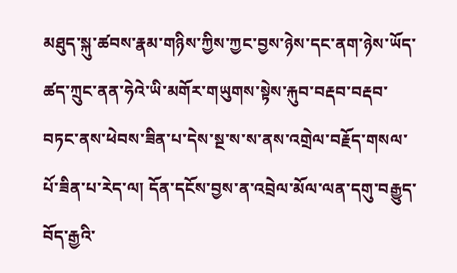མཐུད་སྐུ་ཚབས་རྣམ་གཉིས་ཀྱིས་ཀྱང་བྱས་ཉེས་དང་ནག་ཉེས་ཡོད་ཚད་ཀྲུང་ནན་ཧེའེ་ཡི་མགོར་གཡུགས་སྟེས་རྐུབ་བརྡབ་བརྡབ་བཏང་ནས་ཕེབས་ཟིན་པ་དེས་སྔ་ས་ས་ནས་འགྲེལ་བརྗོད་གསལ་པོ་ཟིན་པ་རེད་ལ། དོན་དངོས་བྱས་ན་འབྲེལ་མོལ་ལན་དགུ་བརྒྱུད་བོད་རྒྱའི་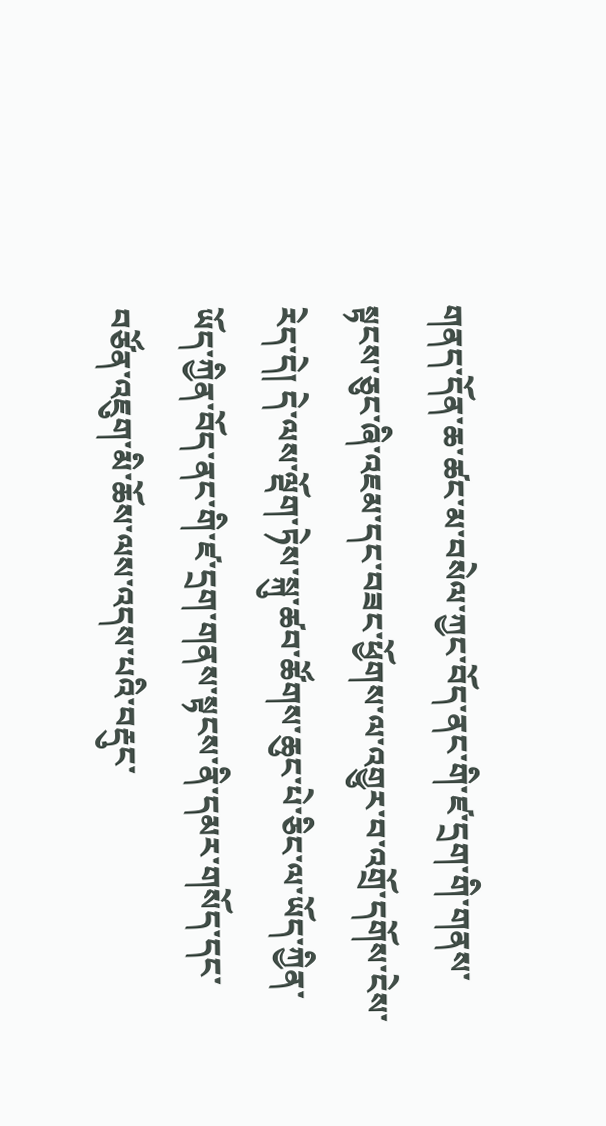གནད་དོན་ཆ་ཚང་མ་བསེལ་ཀྱང་བོད་ནང་གི་ཛ་དྲག་གི་གནས་སྟངས་ཅུང་ཞི་འཇམ་དང་བཟང་ཕྱོགས་ལ་འགྱུར་བ་འགྲོ་དགོས་ངེས་རེད་དེ། དེ་ལས་ལྡོག་ཏེས་སྐུ་ཚབ་ཚོགས་ཆུང་པེ་ཅིང་ལ་ཡོད་ཀྱིན་ཡོད་ཀྱིན་བོད་ནང་གི་ཛ་དྲག་གནས་སྟངས་ནི་དམར་གསོད་དང་བཙོན་འཇུག་མི་ཆོས་ལས་འདས་པའི་བརྡུང་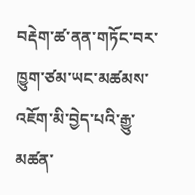བརྡེག་ཚ་ནན་གཏོང་བར་ཁྱུག་ཙམ་ཡང་མཚམས་འཇོག་མི་བྱེད་པའི་རྒྱུ་མཚན་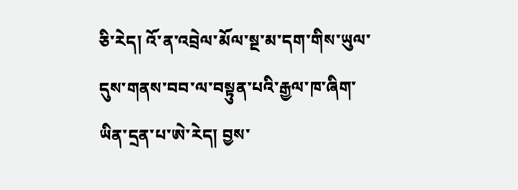ཅི་རེད། འོ་ན་འབྲེལ་མོལ་སྔ་མ་དག་གིས་ཡུལ་དུས་གནས་བབ་ལ་བསྟུན་པའི་རྒྱལ་ཁ་ཞིག་ཡིན་དྲན་པ་ཨེ་རེད། བྱས་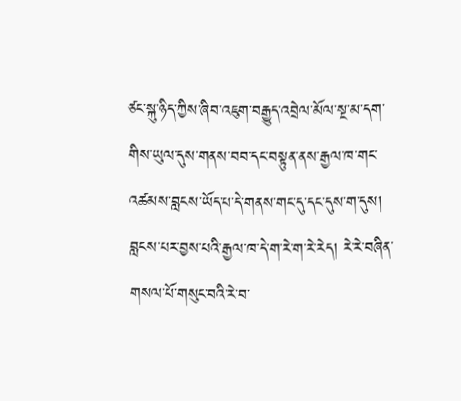ཙང་སྐུ་ཉིད་ཀྱིས་ཞིབ་འཇུག་བརྒྱུད་འབྲེལ་མོལ་སྔ་མ་དག་གིས་ཡུལ་དུས་གནས་བབ་དང་བསྟུན་ནས་རྒྱལ་ཁ་གང་འཚམས་བླངས་ཡོད་པ་དེ་གནས་གང་དུ་དང་དུས་ག་དུས། བླངས་པར་བྱས་པའི་རྒྱལ་ཁ་དེ་ག་རེ་ག་རེ་རེད། རེ་རེ་བཞིན་གསལ་པོ་གསུང་བའི་རེ་བ་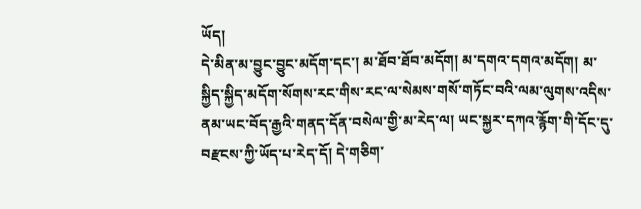ཡོད།
དེ་མིན་མ་བྱུང་བྱུང་མདོག་དང་། མ་ཐོབ་ཐོབ་མདོག། མ་དགའ་དགའ་མདོག། མ་སྐྱིད་སྐྱིད་མདོག་སོགས་རང་གིས་རང་ལ་སེམས་གསོ་གཏོང་བའི་ལམ་ལུགས་འདིས་ནམ་ཡང་བོད་རྒྱའི་གནད་དོན་བསེལ་གྱི་མ་རེད་ལ། ཡང་སྐྱར་དཀའ་རྙོག་གི་དོང་དུ་བརྫངས་ཀྱི་ཡོད་པ་རེད་དོ། དེ་གཅིག་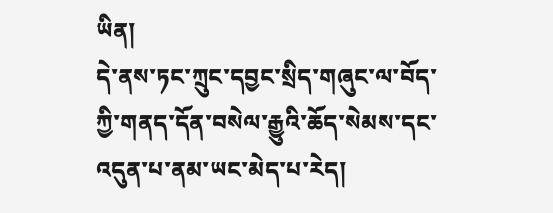ཡིན།
དེ་ནས་ཏང་ཀྲུང་དབྱང་སྲིད་གཞུང་ལ་བོད་ཀྱི་གནད་དོན་བསེལ་རྒྱུའི་ཆོད་སེམས་དང་འདུན་པ་ནམ་ཡང་མེད་པ་རེད།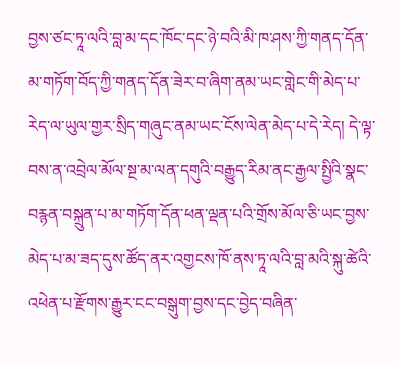བྱས་ཙང་ཏཱ་ལའི་བླ་མ་དང་ཁོང་དང་ཉེ་བའི་མི་ཁ་ཤས་ཀྱི་གནད་དོན་མ་གཏོག་བོད་ཀྱི་གནད་དོན་ཟེར་བ་ཞིག་ནམ་ཡང་གླེང་གི་མེད་པ་རེད་ལ་ཡུལ་གྱར་སྲིད་གཞུང་ནམ་ཡང་ངོས་ལེན་མེད་པ་དེ་རེད། དེ་ལྟ་བས་ན་འབྲེལ་མོལ་སྔ་མ་ལན་དགུའི་བརྒྱུད་རིམ་ནང་རྒྱལ་སྤྱིའི་སྣང་བརྙན་བསྐྲུན་པ་མ་གཏོག་དོན་ཕན་ལྡན་པའི་གྲོས་མོལ་ཅི་ཡང་བྱས་མེད་པ་མ་ཟད་དུས་ཚོད་ནར་འགྱངས་ཁོ་ནས་ཏཱ་ལའི་བླ་མའི་སྐུ་ཚེའི་འཕེན་པ་རྫོགས་རྒྱུར་ངང་བསྒུག་བྱས་དང་བྱེད་བཞིན་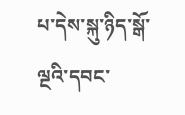པ་དེས་སྐུ་ཉིད་སྒོ་ལྔའི་དབང་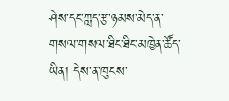ཤེས་དང་ཀླད་རྩ་ཉམས་མེད་ན་གསལ་གསལ་ཐིང་ཐིང་མཁྱེན་ཚོད་ཡིན། དེས་ན་ཁུངས་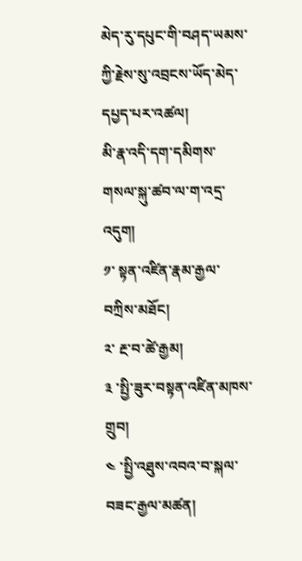མེད་རུ་དཔུང་གི་བཤད་ཡམས་ཀྱི་རྗེས་སུ་འབྲངས་ཡོད་མེད་དཔྱད་པར་འཚལ།
མི་རྣ་འདི་དག་དམིགས་གསལ་སྐུ་ཚབ་ལ་ག་འདྲ་འདུག།
༡་ སྟན་འཛིན་རྣམ་རྒྱལ་བཀྲིས་མཐོང།
༢་ རྔ་བ་ཚེ་རྒྱམ།
༣ ་སྤྱི་ཟུར་བསྟན་འཛིན་མཁས་གྲུབ།
༤ ་སྤྱི་འཐུས་འབའ་བ་སྐལ་བཟང་རྒྱལ་མཚན།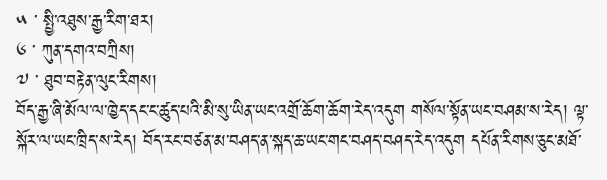༥ ་ སྤྱི་འཐུས་རྒྱ་རིག་ཐར།
༦ ་ ཀུན་དགའ་བཀྲིས།
༧ ་ ཐུབ་བརྟེན་ལུང་རིགས།
བོད་རྒྱ་ཞི་མོལ་ལ་ཁྱེད་དང་ང་ཚུད་པའི་མི་སུ་ཡིན་ཡང་འགྲོ་ཆོག་ཆོག་རེད་འདུག གསོལ་སྟོན་ཡང་བཤམ་ས་རེད། ལྟ་སྐོར་ལ་ཡང་ཁྲིད་ས་རེད། བོད་རང་བཙན་མ་བཤད་ན་སྐད་ཆ་ཡང་གང་བཤད་བཤད་རེད་འདུག དཔོན་རིགས་ཅུང་མཐོ་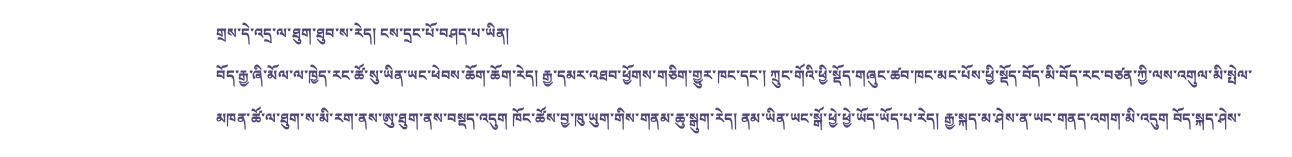གྲས་དེ་འདྲ་ལ་ཐུག་ཐུབ་ས་རེད། ངས་དྲང་པོ་བཤད་པ་ཡིན།
བོད་རྒྱ་ཞི་མོལ་ལ་ཁྱེད་རང་ཚོ་སུ་ཡིན་ཡང་ཕེབས་ཆོག་ཆོག་རེད། རྒྱ་དམར་འཐབ་ཕྱོགས་གཅིག་གྱུར་ཁང་དང་། ཀྲུང་གོའི་ཕྱི་སྡོད་གཞུང་ཚབ་ཁང་མང་པོས་ཕྱི་སྡོད་བོད་མི་བོད་རང་བཙན་ཀྱི་ལས་འགུལ་མི་སྤེལ་མཁན་ཚོ་ལ་ཐུག་ས་མི་རག་ནས་ཨུ་ཐུག་ནས་བསྡད་འདུག ཁོང་ཚོས་བྱ་ཁུ་ཡུག་གིས་གནམ་ཆུ་སྒུག་རེད། ནམ་ཡིན་ཡང་སྒོ་ཕྱེ་ཕྱེ་ཡོད་ཡོད་པ་རེད། རྒྱ་སྐད་མ་ཤེས་ན་ཡང་གནད་འགག་མི་འདུག བོད་སྐད་ཤེས་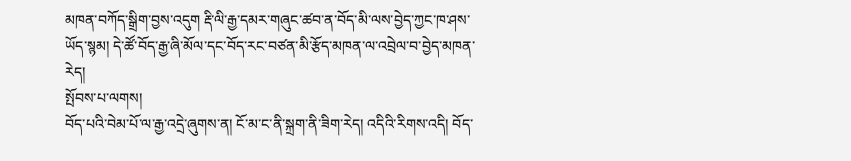མཁན་བཀོད་སྒྲིག་བྱས་འདུག རྡི་ལི་རྒྱ་དམར་གཞུང་ཚབ་ན་བོད་མི་ལས་བྱེད་ཀྱང་ཁ་ཤས་ཡོད་སྙམ། དེ་ཚོ་བོད་རྒྱ་ཞི་མོལ་དང་བོད་རང་བཙན་མི་རྩོད་མཁན་ལ་འབྲེལ་བ་བྱེད་མཁན་རེད།
སྤོབས་པ་ལགས།
བོད་པའི་བེམ་པོ་ལ་རྒྱ་འདྲེ་ཞུགས་ན། ངོ་མ་ང་ནི་སྐྲག་ནི་ཟིག་རེད། འདིའི་རིགས་འདི། བོད་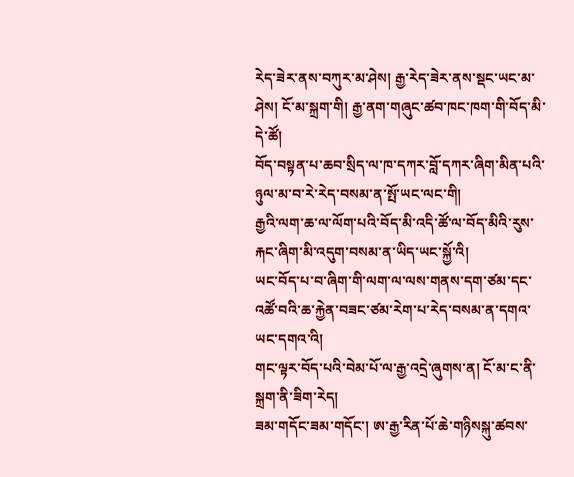རེད་ཟེར་ནས་བཀུར་མ་ཤེས། རྒྱ་རེད་ཟེར་ནས་སྡང་ཡང་མ་ཤེས། ངོ་མ་སྐྲག་གི། རྒྱ་ནག་གཞུང་ཚབ་ཁང་ཁག་གི་བོད་མི་དེ་ཚོ།
བོད་བསྟན་པ་ཆབ་སྲིད་ལ་ཁ་དཀར་བློ་དཀར་ཞིག་མིན་པའི་ཉུལ་མ་བ་རེ་རེད་བསམ་ན་སྤོ་ཡང་ལང་གི།
རྒྱའི་ལག་ཆ་ལ་ལོག་པའི་བོད་མི་འདི་ཚོ་ལ་བོད་མིའི་རུས་རྐང་ཞིག་མི་འདུག་བསམ་ན་ཡིད་ཡང་སྐྱོ་འི།
ཡང་བོད་པ་བ་ཞིག་གི་ལག་ལ་ལས་གནས་དག་ཙམ་དང་འཚོ་བའི་ཆ་རྐྱེན་བཟང་ཙམ་རེག་པ་རེད་བསམ་ན་དགའ་ཡང་དགའ་འི།
གང་ལྟར་བོད་པའི་བེམ་པོ་ལ་རྒྱ་འདྲེ་ཞུགས་ན། ངོ་མ་ང་ནི་སྐྲག་ནི་ཟིག་རེད།
ཟམ་གདོང་ཟམ་གདོང་། ཨ་རྒྱ་རིན་པོ་ཆེ་གཉིསསྐུ་ཚབས་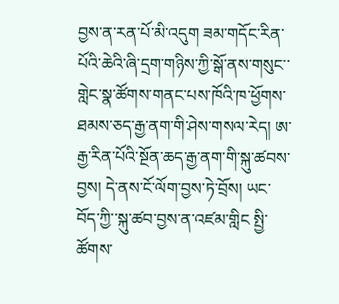བྱས་ན་རན་པོ་མི་འདུག ཟམ་གདོང་རིན་པོའི་ཆེའི་ཞི་དྲག་གཉིས་ཀྱི་སྒོ་ནས་གསུང་་གླེང་སྣ་ཚོགས་གནང་པས་ཁོའི་ཁ་ཕྱོགས་ཐམས་ཅད་རྒྱ་ནག་གི་ཤེས་གསལ་རེད། ཨ་རྒྱ་རིན་པོའི་སྔོན་ཆད་རྒྱ་ནག་གི་སྐུ་ཚབས་བྱས། དེ་ནས་ངོ་ལོག་བྱས་ཏེ་བྲོས། ཡང་བོད་ཀྱི་་སྐུ་ཚབ་བྱས་ན་འཛམ་གླིང སྤྱི་ཚོགས་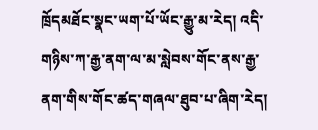ཁྲོདམཐོང་སྣང་ཡག་པོ་ཡོང་རྒྱུ་མ་རེད། འདི་གཉིས་ཀ་རྒྱ་ནག་ལ་མ་སླེབས་གོང་ནས་རྒྱ་ནག་གིས་གོང་ཚད་གཞལ་ཐུབ་པ་ཞིག་རེད།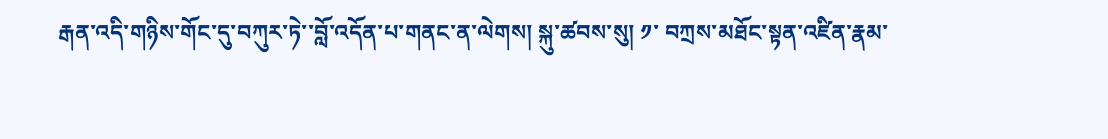རྒན་འདི་གཉིས་གོང་དུ་བཀུར་ཏེ་་བློ་འདོན་པ་གནང་ན་ལེགས། སྐུ་ཚབས་སུ། ༡་ བཀྲས་མཐོང་སྟན་འཛིན་རྣམ་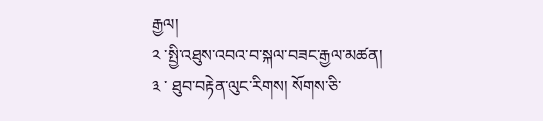རྒྱལ།
༢ ་སྤྱི་འཐུས་འབའ་བ་སྐལ་བཟང་རྒྱལ་མཚན།
༣ ་ ཐུབ་བརྟེན་ལུང་རིགས། སོགས་ཅི་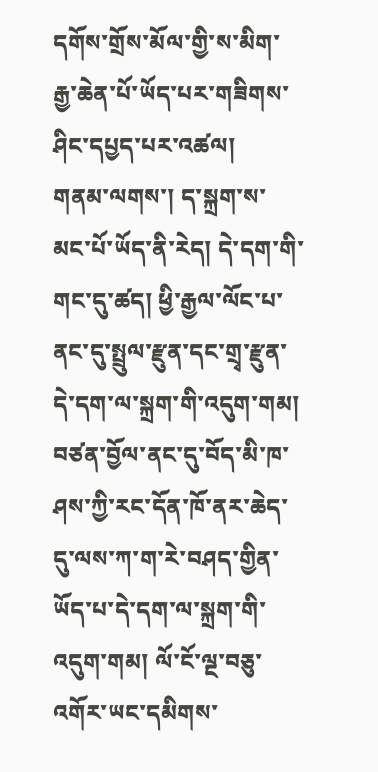དགོས་གྲོས་མོལ་གྱི་ས་མིག་རྒྱ་ཆེན་པོ་ཡོད་པར་གཟིགས་ཤིང་དཔྱད་པར་འཚལ།
གནམ་ལགས་། ད་སྐྲག་ས་མང་པོ་ཡོད་ནི་རེད། དེ་དག་གི་གང་དུ་ཚད། ཕྱི་རྒྱལ་ལོང་པ་ནང་དུ་སྤྲུལ་རྫུན་དང་གྲྭ་རྫུན་དེ་དག་ལ་སྐྲག་གི་འདུག་གམ། བཙན་བྱོལ་ནང་དུ་བོད་མི་ཁ་ཤས་ཀྱི་རང་དོན་ཁོ་ནར་ཆེད་དུ་ལས་ཀ་ག་རེ་བཤད་གྱིན་ཡོད་པ་དེ་དག་ལ་སྐྲག་གི་འདུག་གམ། ལོ་ངོ་ལྔ་བཅུ་འགོར་ཡང་དམིགས་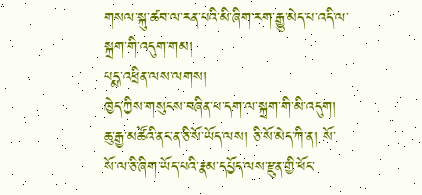གསལ་སྐུ་ཚབ་ལ་རན་པའི་མི་ཞིག་རག་རྒྱུ་མེད་པ་འདི་ལ་སྐྲག་གི་འདུག་གམ།
པདྨ་འཕྲིན་ལས་ལགས།
ཁྱེད་ཀྱིས་གསུངས་བཞིན་པ་དག་ལ་སྐྲག་གི་མི་འདུག། ཆུ་རྒྱ་མཚོའི་ནང་ན་ཅི་སོ་ཡོད་ལས། ཅི་སོ་མེད་ཀི་ན། སོ་སོ་ལ་ཅི་ཞིག་ཡོད་པའི་རྣམ་དཔྱོད་ལས་རྫུན་གྱི་ཕོང་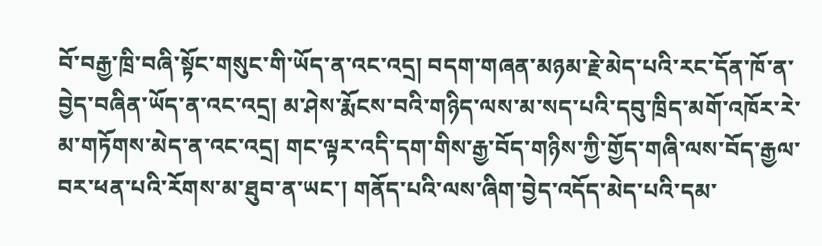བོ་བརྒྱ་ཁྲི་བཞི་སྟོང་གསུང་གི་ཡོད་ན་འང་འདྲ། བདག་གཞན་མཉམ་རྗེ་མེད་པའི་རང་དོན་ཁོ་ན་བྱེད་བཞིན་ཡོད་ན་འང་འདྲ། མ་ཤེས་རྨོངས་བའི་གཉིད་ལས་མ་སད་པའི་དབུ་ཁྲིད་མགོ་འཁོར་རེ་མ་གཏོགས་མེད་ན་འང་འདྲ། གང་ལྟར་འདི་དག་གིས་རྒྱ་བོད་གཉིས་ཀྱི་གྱོད་གཞི་ལས་བོད་རྒྱལ་བར་ཕན་པའི་རོགས་མ་ཐུབ་ན་ཡང་། གནོད་པའི་ལས་ཞིག་བྱེད་འདོད་མེད་པའི་དམ་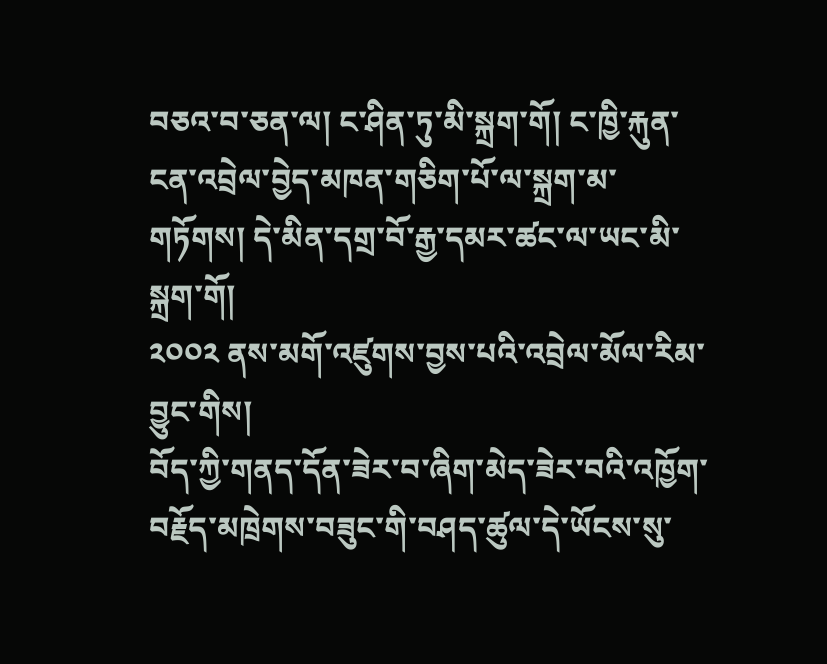བཅའ་བ་ཅན་ལ། ང་ཤིན་ཏུ་མི་སྐྲག་གོ། ང་ཁྱི་རྐུན་ངན་འབྲེལ་བྱེད་མཁན་གཅིག་པོ་ལ་སྐྲག་མ་གཏོགས། དེ་མིན་དགྲ་བོ་རྒྱ་དམར་ཚང་ལ་ཡང་མི་སྐྲག་གོ།
༢༠༠༢ ནས་མགོ་འཛུགས་བྱས་པའི་འབྲེལ་མོལ་རིམ་བྱུང་གིས།
བོད་ཀྱི་གནད་དོན་ཟེར་བ་ཞིག་མེད་ཟེར་བའི་འཁྱོག་བརྗོད་མཁྲེགས་བཟུང་གི་བཤད་ཚུལ་དེ་ཡོངས་སུ་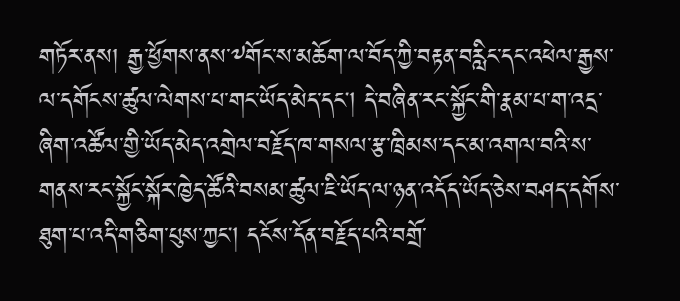གཏོར་ནས། རྒྱ་ཕྱོགས་ནས་༸གོང་ས་མཆོག་ལ་བོད་ཀྱི་བརྟན་བརླིང་དང་འཕེལ་རྒྱས་ལ་དགོངས་ཚུལ་ལེགས་པ་གང་ཡོད་མེད་དང། དེ་བཞིན་རང་སྐྱོང་གི་རྣམ་པ་ག་འདྲ་ཞིག་འཚོལ་གྱི་ཡོད་མེད་འགྲེལ་བརྗོད་ཁ་གསལ་རྩ་ཁྲིམས་དང་མ་འགལ་བའི་ས་གནས་རང་སྐྱོང་སྐོར་ཁྱེད་ཚོའི་བསམ་ཚུལ་ཇི་ཡོད་ལ་ཉན་འདོད་ཡོད་ཅེས་བཤད་དགོས་ཐུག་པ་འདི་གཅིག་པུས་ཀྱང། དངོས་དོན་བརྗོད་པའི་བགྲོ་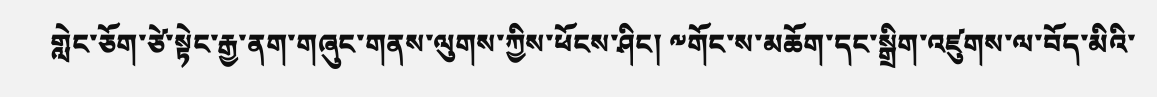གླེང་ཅོག་ཙེ་སྟེང་རྒྱ་ནག་གཞུང་གནས་ལུགས་ཀྱིས་ཕོངས་ཤིང། ༸གོང་ས་མཆོག་དང་སྒྲིག་འཛུགས་ལ་བོད་མིའི་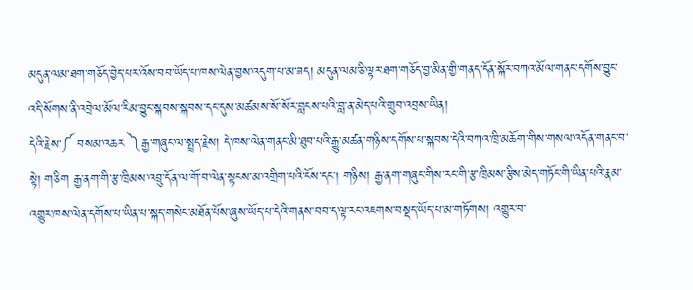མདུན་ལམ་ཐག་གཅོད་བྱེད་པར་འོས་བབ་ཡོད་པ་ཁས་ལེན་བྱས་འདུག་པ་མ་ཟད། མདུན་ལམ་ཅི་ལྟར་ཐག་གཅོད་བྱ་མིན་གྱི་གནད་དོན་སྐོར་བཀའ་མོལ་གནང་དགོས་བྱུང་འདི་སོགས་ནི་འབྲེལ་མོལ་རིམ་བྱུང་སྐབས་སྐབས་དང་དུས་མཚམས་སོ་སོར་བླངས་པའི་བླ་ན་མེད་པའི་གྲུབ་འབྲས་ཡིན།
དེའི་རྗེས་༼ བསམ་འཆར ༽རྒྱ་གཞུང་ལ་སྤྲད་རྗེས། དེ་ཁས་ལེན་གནང་མི་ཐུབ་པའི་རྒྱུ་མཚན་གཉིས་དགོས་པ་སྐབས་དེའི་བཀའ་ཁྲི་མཆོག་གིས་གསལ་འདོན་གནང་བ་སྟེ། གཅིག རྒྱ་ནག་གི་རྩ་ཁྲིམས་འབྲུ་དོན་ལ་གོ་བ་ལེན་སྟངས་མ་འགྲིག་པའི་ངོས་དང། གཉིས། རྒྱ་ནག་གཞུང་གིས་རང་གི་རྩ་ཁྲིམས་རྩིས་མེད་གཏོང་གི་ཡིན་པའི་རྣམ་འགྱུར་ཁས་ལེན་དགོས་པ་ཡིན་པ་སྐད་གསེང་མཐོན་པོས་ཞུས་ཡོད་པ་དེའི་གནས་བབ་ད་ལྟ་རང་འཇགས་བསྡད་ཡོད་པ་མ་གཏོགས། འགྱུར་བ་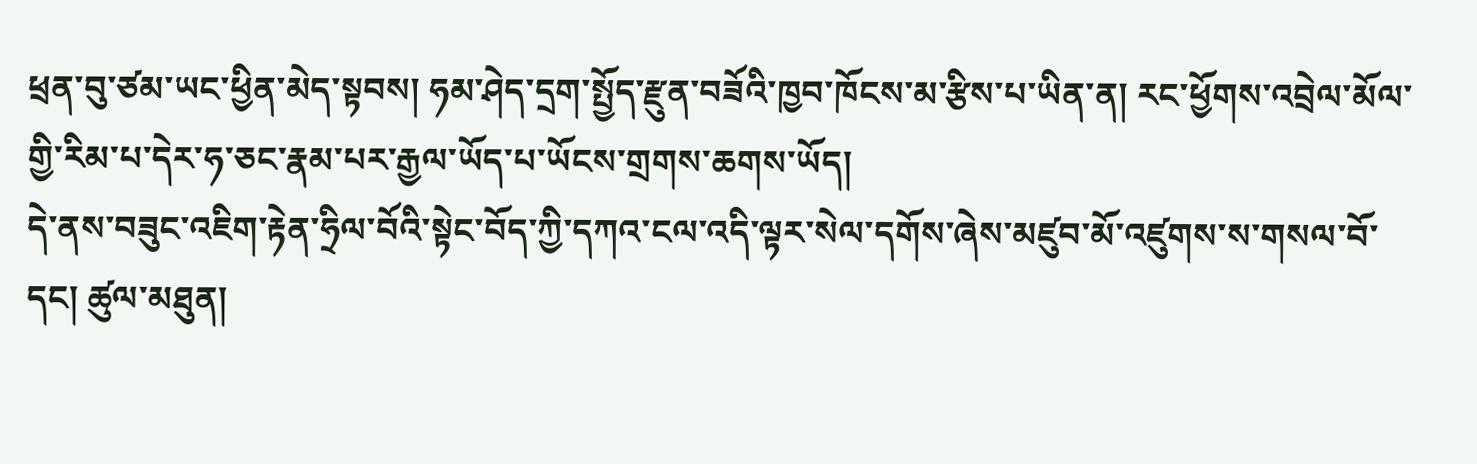ཕྲན་བུ་ཙམ་ཡང་ཕྱིན་མེད་སྟབས། ཧམ་ཤེད་དྲག་སྤྱོད་རྫུན་བཟོའི་ཁྱབ་ཁོངས་མ་རྩིས་པ་ཡིན་ན། རང་ཕྱོགས་འབྲེལ་མོལ་གྱི་རིམ་པ་དེར་ཧ་ཅང་རྣམ་པར་རྒྱལ་ཡོད་པ་ཡོངས་གྲགས་ཆགས་ཡོད།
དེ་ནས་བཟུང་འཇིག་རྟེན་ཧྲིལ་བོའི་སྟེང་བོད་ཀྱི་དཀའ་ངལ་འདི་ལྟར་སེལ་དགོས་ཞེས་མཛུབ་མོ་འཛུགས་ས་གསལ་བོ་དང། ཚུལ་མཐུན།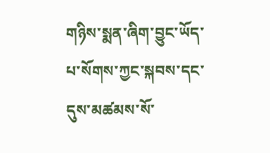གཉིས་སྨན་ཞིག་བྱུང་ཡོད་པ་སོགས་ཀྱང་སྐབས་དང་དུས་མཚམས་སོ་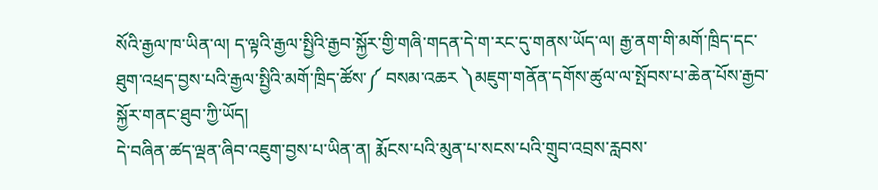སོའི་རྒྱལ་ཁ་ཡིན་ལ། ད་ལྟའི་རྒྱལ་སྤྱིའི་རྒྱབ་སྐྱོར་གྱི་གཞི་གདན་དེ་ག་རང་དུ་གནས་ཡོད་ལ། རྒྱ་ནག་གི་མགོ་ཁྲིད་དང་ཐུག་འཕྲད་བྱས་པའི་རྒྱལ་སྤྱིའི་མགོ་ཁྲིད་ཚོས་༼ བསམ་འཆར ༽མཇུག་གནོན་དགོས་ཚུལ་ལ་སྤོབས་པ་ཆེན་པོས་རྒྱབ་སྐྱོར་གནང་ཐུབ་ཀྱི་ཡོད།
དེ་བཞིན་ཚད་ལྡན་ཞིབ་འཇུག་བྱས་པ་ཡིན་ན། རྨོངས་པའི་མུན་པ་སངས་པའི་གྲུབ་འབྲས་རླབས་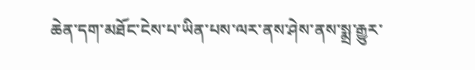ཆེན་དག་མཐོང་ངེས་པ་ཡིན་པས་ལར་ནས་ཤེས་ནས་སྨྲ་རྒྱུར་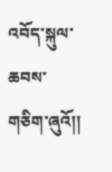འབོད་སྐུལ་ཆབས་གཅིག་ཞུའོ།།